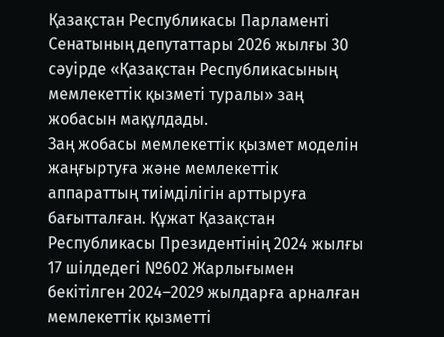Қазақстан Республикасы Парламенті Сенатының депутаттары 2026 жылғы 30 сәуірде «Қазақстан Республикасының мемлекеттік қызметі туралы» заң жобасын мақұлдады.
Заң жобасы мемлекеттік қызмет моделін жаңғыртуға және мемлекеттік аппараттың тиімділігін арттыруға бағытталған. Құжат Қазақстан Республикасы Президентінің 2024 жылғы 17 шілдедегі №602 Жарлығымен бекітілген 2024–2029 жылдарға арналған мемлекеттік қызметті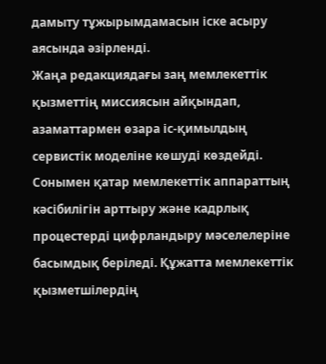дамыту тұжырымдамасын іске асыру аясында әзірленді.
Жаңа редакциядағы заң мемлекеттік қызметтің миссиясын айқындап, азаматтармен өзара іс-қимылдың сервистік моделіне көшуді көздейді. Сонымен қатар мемлекеттік аппараттың кәсібилігін арттыру және кадрлық процестерді цифрландыру мәселелеріне басымдық беріледі. Құжатта мемлекеттік қызметшілердің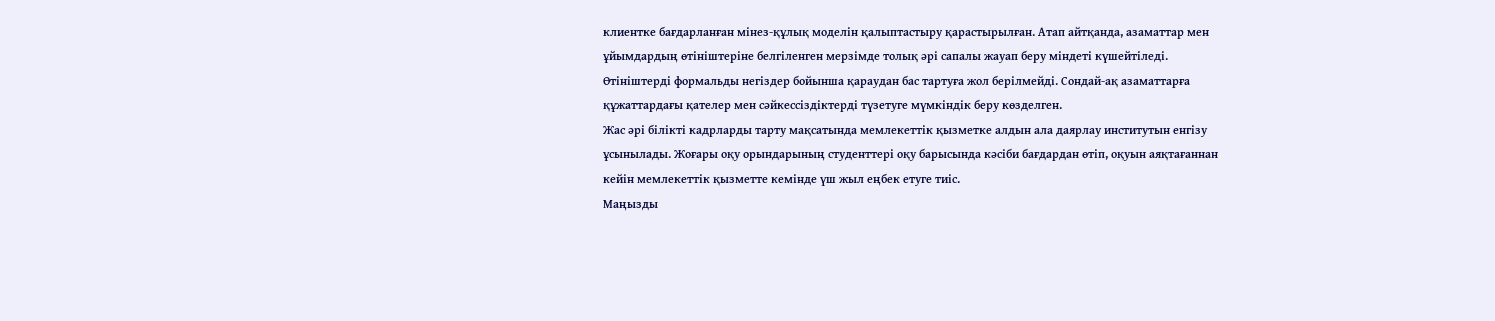клиентке бағдарланған мінез-құлық моделін қалыптастыру қарастырылған. Атап айтқанда, азаматтар мен ұйымдардың өтініштеріне белгіленген мерзімде толық әрі сапалы жауап беру міндеті күшейтіледі. Өтініштерді формальды негіздер бойынша қараудан бас тартуға жол берілмейді. Сондай-ақ азаматтарға құжаттардағы қателер мен сәйкессіздіктерді түзетуге мүмкіндік беру көзделген.
Жас әрі білікті кадрларды тарту мақсатында мемлекеттік қызметке алдын ала даярлау институтын енгізу ұсынылады. Жоғары оқу орындарының студенттері оқу барысында кәсіби бағдардан өтіп, оқуын аяқтағаннан кейін мемлекеттік қызметте кемінде үш жыл еңбек етуге тиіс.
Маңызды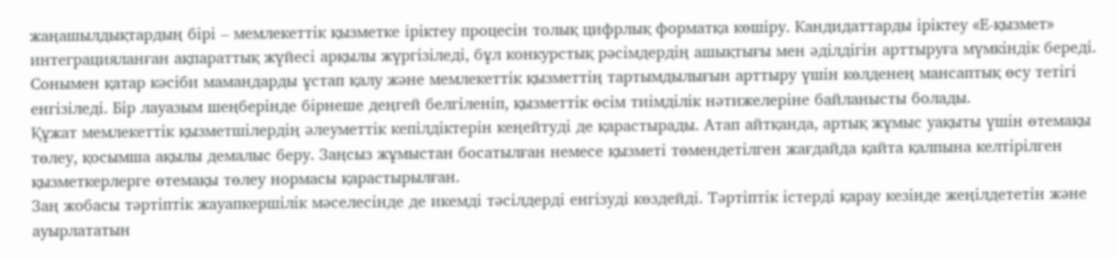жаңашылдықтардың бірі – мемлекеттік қызметке іріктеу процесін толық цифрлық форматқа көшіру. Кандидаттарды іріктеу «Е-қызмет» интеграцияланған ақпараттық жүйесі арқылы жүргізіледі, бұл конкурстық рәсімдердің ашықтығы мен әділдігін арттыруға мүмкіндік береді. Сонымен қатар кәсіби мамандарды ұстап қалу және мемлекеттік қызметтің тартымдылығын арттыру үшін көлденең мансаптық өсу тетігі енгізіледі. Бір лауазым шеңберінде бірнеше деңгей белгіленіп, қызметтік өсім тиімділік нәтижелеріне байланысты болады.
Құжат мемлекеттік қызметшілердің әлеуметтік кепілдіктерін кеңейтуді де қарастырады. Атап айтқанда, артық жұмыс уақыты үшін өтемақы төлеу, қосымша ақылы демалыс беру. Заңсыз жұмыстан босатылған немесе қызметі төмендетілген жағдайда қайта қалпына келтірілген қызметкерлерге өтемақы төлеу нормасы қарастырылған.
Заң жобасы тәртіптік жауапкершілік мәселесінде де икемді тәсілдерді енгізуді көздейді. Тәртіптік істерді қарау кезінде жеңілдететін және ауырлататын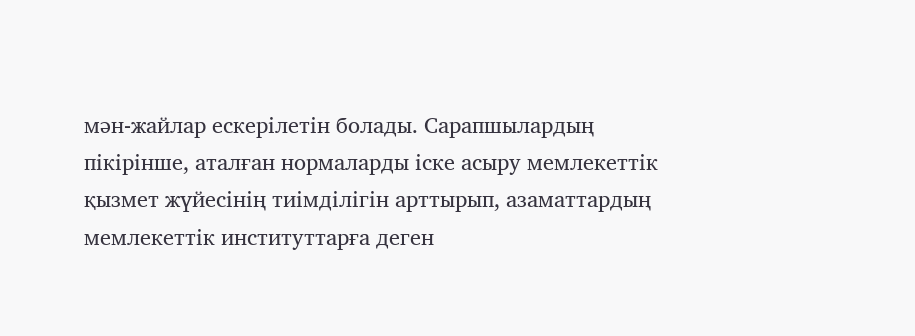мән-жайлар ескерілетін болады. Сарапшылардың пікірінше, аталған нормаларды іске асыру мемлекеттік қызмет жүйесінің тиімділігін арттырып, азаматтардың мемлекеттік институттарға деген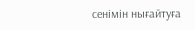сенімін нығайтуға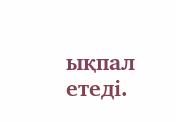ықпал етеді.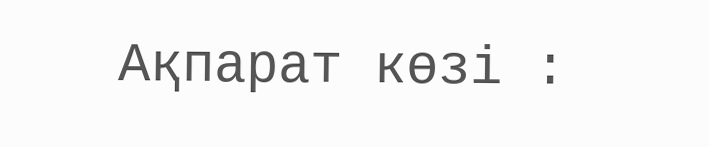Ақпарат көзі :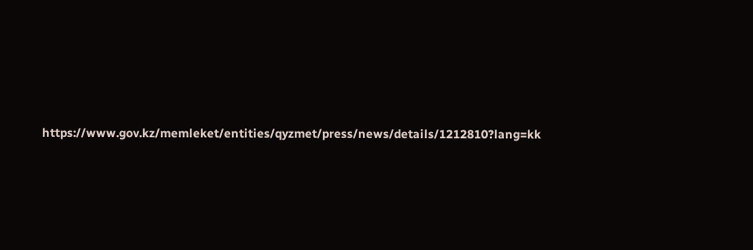https://www.gov.kz/memleket/entities/qyzmet/press/news/details/1212810?lang=kk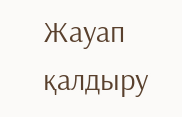Жауап қалдыру